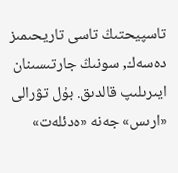تاسپيحتىڭ تاسى تاريحىمىز دەسەك, سونىڭ جارتىسىنان ايىرىلىپ قالدىق. بۇل تۋرالى «ارىس» جەنە «ەدئلەت»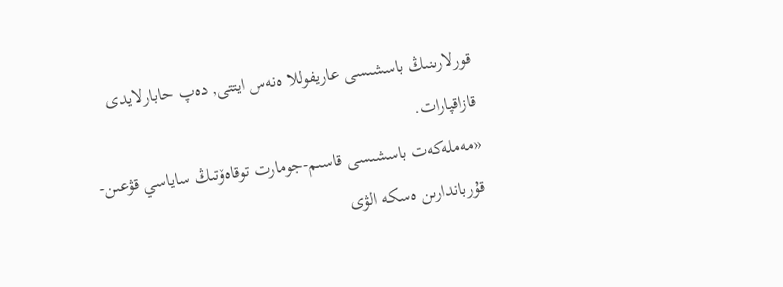قورلارىنىڭ باسشىسى عاريفوللا ەنەس ايتتى, دەپ حابارلايدى قازاقپارات.
«مەملەكەت باسشىسى قاسىم-جومارت توقاەۆتىڭ ساياسي قۋعىن- قۇرباندارىن ەسكە الۋى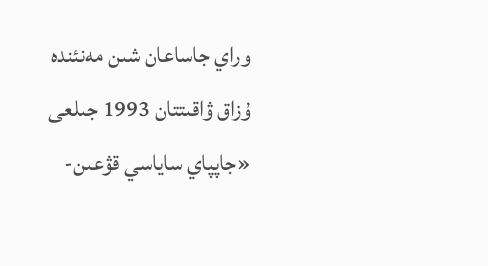وراي جاساعان شىن مەنئندە ۇزاق ۋاقىتتان 1993 جىلعى «جاپپاي ساياسي قۋعىن-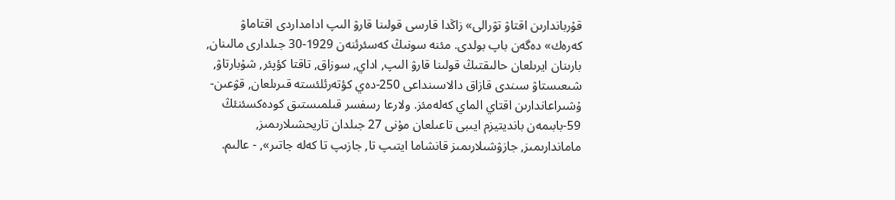قۇرباندارىن اقتاۋ تۋرالى» زاڭدا قارسى قولىنا قارۋ الىپ ادامداردى اقتاماۋ كەرەك» دەگەن باپ بولدى. مئنە سونىڭ كەسئرئنەن 1929-30 جىلدارى مالىنان, بارىنان ايرىلعان حالىقتىڭ قولىنا قارۋ الىپ, اداي, سوزاق, تاقتا كؤپئر, شۇبارتاۋ, شىعىستاۋ سىندى قازاق دالاسىنداعى 250-دەي كؤتەرئلئستە قىرىلعان, قۋعىن- ۇشىراعاندارىن اقتاي الماي كەلەمئز. ولارعا رسفسر قىلمىستىق كودەكسئنئڭ 59-بابىمەن بانديتيزم ايىبى تاعىلعان مۇنى 27 جىلدان تاريحشىلارىمىز, ماماندارىمىز, جازۋشىلارىمىز قانشاما ايتىپ تا, جازىپ تا كەلە جاتىر», - عالىم.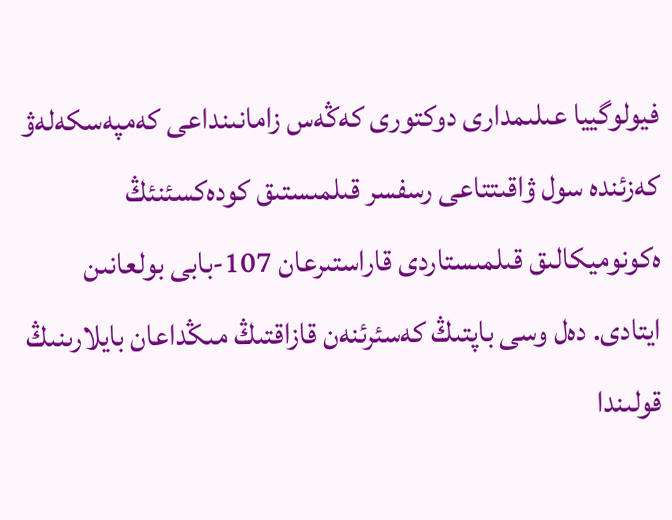فيولوگييا عىلىمدارى دوكتورى كەڭەس زامانىنداعى كەمپەسكەلەۋ كەزئندە سول ۋاقىتتاعى رسفسر قىلمىستىق كودەكسئنئڭ ەكونوميكالىق قىلمىستاردى قاراستىرعان 107-بابى بولعانىن ايتادى. دەل وسى باپتىڭ كەسئرئنەن قازاقتىڭ مىڭداعان بايلارىنىڭ قولىندا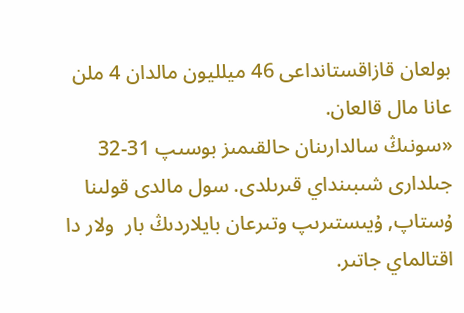بولعان قازاقستانداعى 46 ميلليون مالدان 4 ملن عانا مال قالعان.
«سونىڭ سالدارىنان حالقىمىز بوسىپ 31-32 جىلدارى شىبىنداي قىرىلدى. سول مالدى قولىنا ۇستاپ, ۇيىستىرىپ وتىرعان بايلاردىڭ بار  ولار دا اقتالماي جاتىر.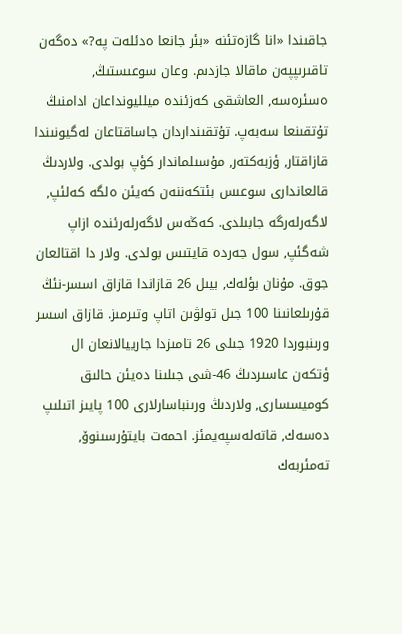جاقىندا «انا گازەتئنە «بئر جانعا ەدئلەت پە?» دەگەن تاقىرىپپەن ماقالا جازدىم. وعان سوعىستىڭ, ەسئرەسە, العاشقى كەزئندە ميلليونداعان ادامنىڭ تۇتقىنعا سەبەپ. تۇتقىنداردان جاساقتاعان لەگيونىندا قازاقتار, ؤزبەكتەر, مۇسىلماندار كؤپ بولدى. ولاردىڭ قالعاندارى سوعىس بئتكەننەن كەيئن ەلگە كەلئپ, لاگەرلەرگە جابىلدى. كەڭەس لاگەرلەرئندە ازاپ شەگئپ, سول جەردە قايتىس بولدى. ولار دا اقتالعان جوق. مۇنان بؤلەك, بيىل 26 قازاندا قازاق اسسر-نئڭ قۇرىلعانىنا 100 جىل تولۋىن اتاپ وتىرمىز. قازاق اسسر ورىنبوردا 1920 جىلى 26 تامىزدا جارييالانعان ال ؤتكەن عاسىردىڭ 46-شى جىلىنا دەيئن حالىق كوميسسارى, ولاردىڭ ورىنباسارلارى 100 پايىز اتىلىپ دەسەك, قاتەلەسپەيمئز. احمەت بايتۇرسىنوۆ, تەمئربەك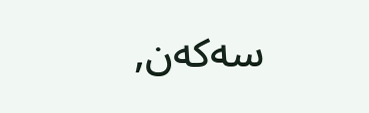سەكەن,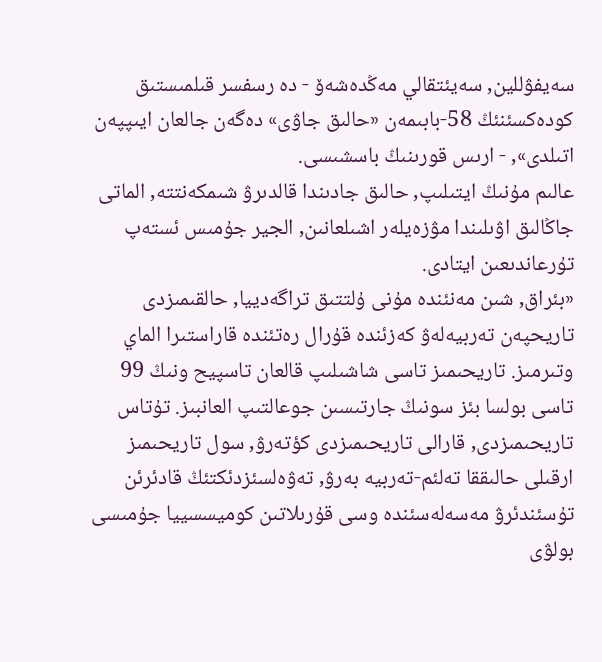سەيفۋللين, سەيئتقالي مەڭدەشەۆ - دە رسفسر قىلمىستىق كودەكسئنئڭ 58-بابىمەن «حالىق جاۋى» دەگەن جالعان ايىپپەن اتىلدى», - ارىس قورىنىڭ باسشىسى.
عالىم مۇنىڭ ايتىلىپ, حالىق جادىندا قالدىرۋ شىمكەنتتە, الماتى جاڭالىق اۋىلىندا مۋزەيلەر اشىلعانىن, الجير جۇمىس ئستەپ تۇرعاندىعىن ايتادى.
«بئراق, شىن مەنئندە مۇنى ۇلتتىق تراگەدييا, حالقىمىزدى تاريحپەن تەربيەلەۋ كەزئندە قۇرال رەتئندە قاراستىرا الماي وتىرمىز. تاريحىمىز تاسى شاشىلىپ قالعان تاسپيح ونىڭ 99 تاسى بولسا بئز سونىڭ جارتىسىن جوعالتىپ العانبىز. تۇتاس تاريحىمىزدى, قارالى تاريحىمىزدى كؤتەرۋ, سول تاريحىمىز ارقىلى حالىققا تەلئم-تەربيە بەرۋ, تەۋەلسئزدئكتئڭ قادئرئن تۇسئندئرۋ مەسەلەسئندە وسى قۇرىلاتىن كوميسسييا جۇمىسى بولۋى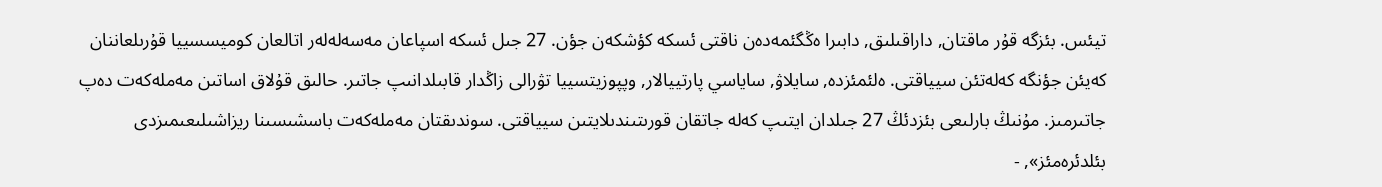تيئس. بئزگە قۇر ماقتان, داراقىلىق, دابىرا ەڭگئمەدەن ناقتى ئسكە كؤشكەن جؤن. 27 جىل ئسكە اسپاعان مەسەلەلەر اتالعان كوميسسييا قۇرىلعاننان كەيئن جؤنگە كەلەتئن سيياقتى. ەلئمئزدە, سايلاۋ, ساياسي پارتييالار, وپپوزيتسييا تۋرالى زاڭدار قابىلدانىپ جاتىر. حالىق قۇلاق اساتىن مەملەكەت دەپ جاتىرمىز. مۇنىڭ بارلىعى بئزدئڭ 27 جىلدان ايتىپ كەلە جاتقان قورىتىندىلايتىن سيياقتى. سوندىقتان مەملەكەت باسشىسىنا ريزاشىلىعىمىزدى بئلدئرەمئز», -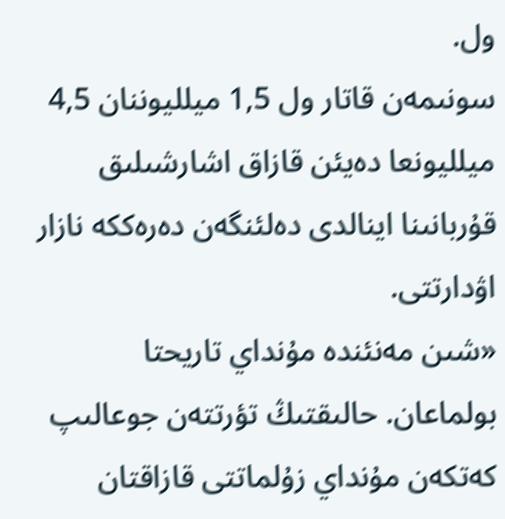ول.
سونىمەن قاتار ول 1,5 ميلليوننان 4,5 ميلليونعا دەيئن قازاق اشارشىلىق قۇربانىنا اينالدى دەلئنگەن دەرەككە نازار اۋدارتتى.
«شىن مەنئندە مۇنداي تاريحتا بولماعان. حالىقتىڭ تؤرتتەن جوعالىپ كەتكەن مۇنداي زۇلماتتى قازاقتان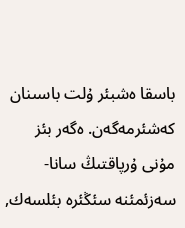باسقا ەشبئر ۇلت باسىنان كەشئرمەگەن. ەگەر بئز مۇنى ۇرپاقتىڭ سانا-سەزئمئنە سئڭئرە بئلسەك,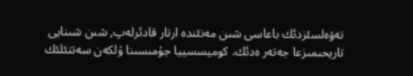تەۋەلسئزدئك باعاسى شىن مەنئندە ارتار قادئرلەپ, شىن شىنايى تاريحىمىزعا جەتەر ەدئك. كوميسسييا جۇمىسىنا ۇلكەن سەتتئلئك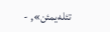تئلەيمئن», -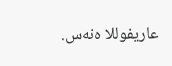عاريفوللا ەنەس.